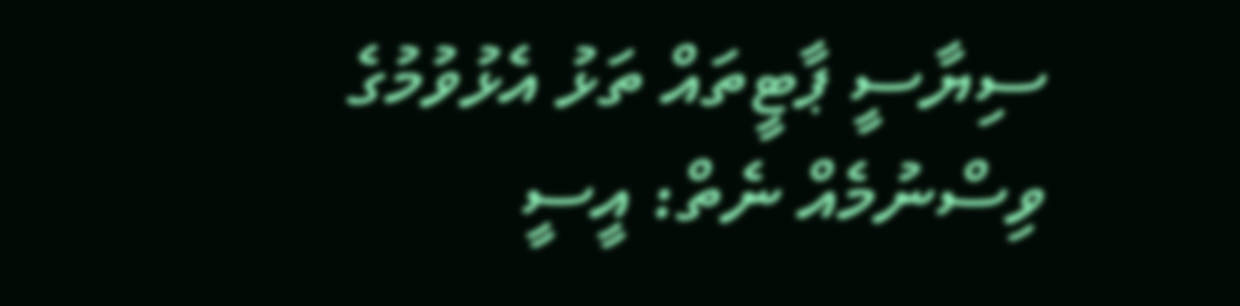ސިޔާސީ ޕާޓީތައް ތަޅު އެޅުވުމުގެ ވިސްނުމެއް ނެތް: އީސީ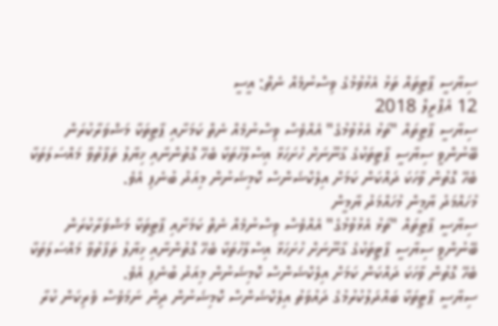ސިޔާސީ ޕާޓީތައް ތަޅު އެޅުވުމުގެ ވިސްނުމެއް ނެތް: އީސީ
12 އެޕްރީލް 2018
ސިޔާސީ ޕާޓީތައް "ތަޅު އެޅުވުމުގެ" އެއްވެސް ވިސްނުމެއް ނެތް ކަމަށާއި ޕާޓީތަކާ މަޝްވަރާކުރަން ބޭނުންވީ ސިޔާސީ ޕާޓީތަކުގެ ގާނޫނަށް ހުށަހަޅާ އިސްލާހުތަކާ ބެހޭ ގޮތުންނާއި ޚިޔާލު ތަފާތުވާ މައްސަލަތަކާ ބެހޭ ގޮތުން ވާހަކަ ދައްކަން ކަމަށް އިލެކްޝަންސް ކޮމިޝަނުން މިއަދު ބުނެފި އެވެ.
މުހައްމަދު ޔާމީން މުހައްމަދު ޔާމީން
ސިޔާސީ ޕާޓީތައް "ތަޅު އެޅުވުމުގެ" އެއްވެސް ވިސްނުމެއް ނެތް ކަމަށާއި ޕާޓީތަކާ މަޝްވަރާކުރަން ބޭނުންވީ ސިޔާސީ ޕާޓީތަކުގެ ގާނޫނަށް ހުށަހަޅާ އިސްލާހުތަކާ ބެހޭ ގޮތުންނާއި ޚިޔާލު ތަފާތުވާ މައްސަލަތަކާ ބެހޭ ގޮތުން ވާހަކަ ދައްކަން ކަމަށް އިލެކްޝަންސް ކޮމިޝަނުން މިއަދު ބުނެފި އެވެ.
ސިޔާސީ ޕާޓީތަކާ ބައްދަލުކުރުމުގެ ދައުވަތު އިލެކްޝަންސް ކޮމިޝަނުން ދިން ނަމަވެސް ވެރިކަން ކުރާ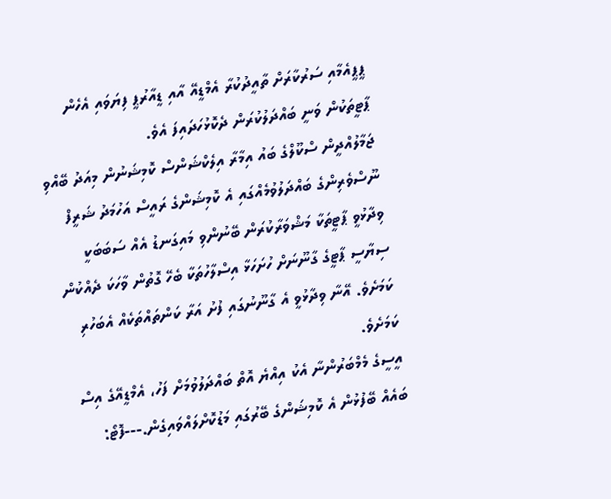ޕީޕީއެމާއި ސަރުކާރަށް ތާއީދުކުރާ އެމްޑީއޭ އާއި ޑީއާރުޕީ ފިޔަވައި އެހެން ޕާޓީތަކުން ވަނީ ބައްދަލުކުރަން ދެކޮޅުހަދައިފަ އެވެ.
ޖަމާލުއްދީން ސްކޫލްގެ ބައު އިމާރާ އިލެކްޝަންސް ކޮމިޝަނުން މިއަދު ބޭއްވި ނޫސްވެރިންގެ ބައްދަލުވުމެއްގައި އެ ކޮމިޝަންގެ ރައީސް އަހުމަދު ޝަރީފް ވިދާޅުވީ ޕާޓީތަކާ މަޝްވަރާކުރަން ބޭނުންވި މައިގަނޑު އެއް ސަބަބަކީ ސިޔާސީ ޕާޓީގެ ގާނޫނަށް ހުށަހަޅާ އިސްލާހުތަކާ ބެހޭ ގޮތުން ވާހަކަ ދެއްކުން ކަމަށެވެ. އޭނާ ވިދާޅުވީ އެ ގާނޫނުގައި ފުށު އަރާ ކަންތައްތަކެއް އެބަހުރި ކަމަށެވެ.
އީސީގެ މެމްބަރުންނާ އެކު އިއްޔެ އޮތް ބައްދަލުވުމަށް ފަހު، އެމްޑީއޭގެ އިސް ބައެއް ބޭފުޅުން އެ ކޮމިޝަންގެ ބޭރުގައި މަޑުކޮށްލައްވައިގެން.---ފޮޓޯ: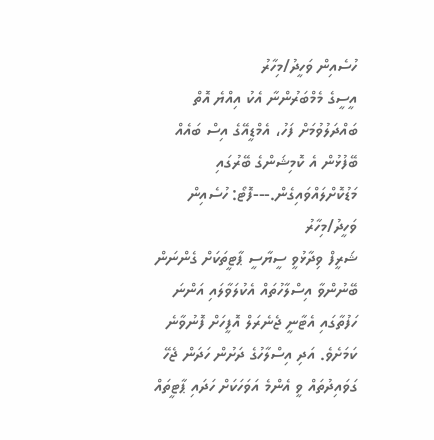ހުސެއިން ވަހީދު/މިހާރު
އީސީގެ މެމްބަރުންނާ އެކު އިއްޔެ އޮތް ބައްދަލުވުމަށް ފަހު، އެމްޑީއޭގެ އިސް ބައެއް ބޭފުޅުން އެ ކޮމިޝަންގެ ބޭރުގައި މަޑުކޮށްލައްވައިގެން.---ފޮޓޯ: ހުސެއިން ވަހީދު/މިހާރު
ޝަރީފް ވިދާޅުވީ ސީޔާސީ ޕާޓީތަކަށް ގެންނަން ބޭނުންވާ އިސްލާހުތައް އެކުލަވާލައި އަންނަ ހަފުތާގައި އެޓާނީ ޖެނެރަލް އޮފީހަށް ފޮނުވާނެ ކަމަށެވެ. އަދި އިސްލާހުގެ ދަށުން ހަދަން ޖެހޭ ގަވައިދުތައް ވީ އެންމެ އަވަހަކަށް ހަދައި ޕާޓީތައް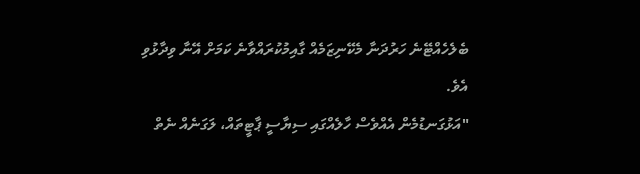ބެލެހެއްޓޭނެ ހަރުދަނާ މެކޭނިޒަމެއް ގާއިމުކުރައްވާނެ ކަމަށް އޭނާ ވިދާޅުވި އެވެ.
"އަޅުގަނޑުމެން އެއްވެސް ހާލެއްގައި ސިޔާސީ ޕާޓީތައް، ލަގަނެއް ނެތް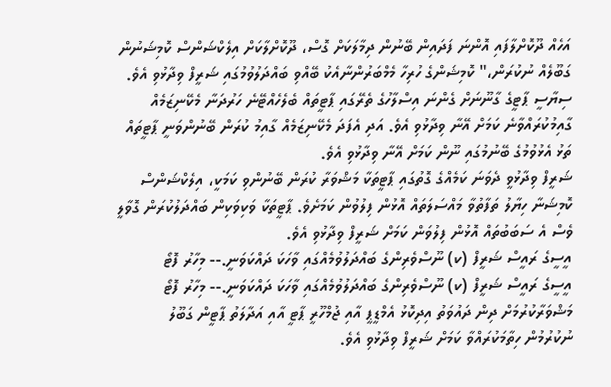އަހެއް ދޫކޮށްލާފައި އޮންނަ ފަދައިން ބޭނުން ދިމާލަކަށް ގޮސް، ދޫކޮށްލާކަށް އިލެކްޝަންސް ކޮމިޝަނުން ގަބޫލެއް ނުކުރަން،" ކޮމިޝަންގެ ހުރިހާ މެމްބަރުންނާއެކު ބޭއްވި ބައްދަލުވުމުގައި ޝަރީފް ވިދާޅުވި އެވެ.
ސިޔާސީ ޕާޓީގެ ގާނޫނަށް ގެންނަ އިސްލާހުގެ ތެރޭގައި ޕާޓީތައް ބެލެހެއްޓޭނެ ހަރުދަނާ މެކޭނިޒަމެއް ގާއިމުކުރައްވާނެ ކަމަށް އޭނާ ވިދާޅުވި އެވެ. އަދި އެފަދަ މެކޭނިޒަމެއް ގާއިމު ކުރަން ބޭނުންވަނީ ޕާޓީތައް ތަޅު އެޅުވުމުގެ ބޭނުމުގައި ނޫން ކަމަށް އޭނާ ވިދާޅުވި އެވެ.
ޝަރީފް ވިދާޅުވީ ދެވަނަ ކަމެއްގެ ގޮތުގައި ޕާޓީތަކާ މަޝްވަރާ ކުރަން ބޭނުންވި ކަމަކީ، އިލެކްޝަންސް ކޮމިޝަނާ ހިޔާލު ތަފާތުވާ މައްސަލަތައް އޮޅުން ފިލުވުން ކަމަށެވެ. ޕާޓީތަކާ ވަކިވަކިން ބައްދަލުކުރަން ގޮވާލީ ވެސް އެ ސަބަބުތައް އޮޅުން ފިލުވަން ކަމަށް ޝަރީފް ވިދާޅުވި އެވެ.
އީސީގެ ރައީސް ޝަރީފް (ކ) ނޫސްވެރިންގެ ބައްދަލުވުމެއްގައި ވާހަކަ ދައްކަވަނީ.-- މިހާރު ފޮޓޯ
އީސީގެ ރައީސް ޝަރީފް (ކ) ނޫސްވެރިންގެ ބައްދަލުވުމެއްގައި ވާހަކަ ދައްކަވަނީ.-- މިހާރު ފޮޓޯ
މަޝްވަރާކުރުމަށް ދިން ދައުވަތު އިދިކޮޅު އެމްޑީޕީ އާއި ޖުމްހޫރީ ޕާޓީ އާއި އަދާލަތު ޕާޓީން ގަބޫލު ނުކުރުމުން ހިތާމަކުރައްވާ ކަމަށް ޝަރީފް ވިދާޅުވި އެވެ.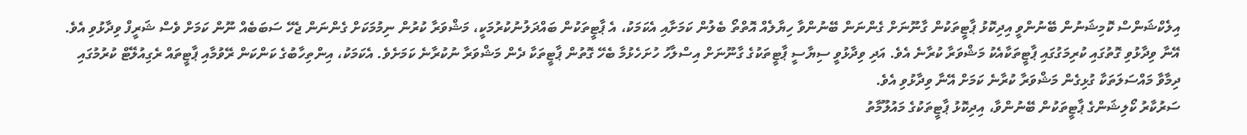އިލެކްޝަންސް ކޮމިޝަނުން ބޭނުންވީ އިދިކޮޅު ޕާޓީތަކުން ގާނޫނަށް ގެންނަން ބޭނުންވާ ހިޔާލެއް އޮތްތޯ ބެލުން ކަމަށާއި އެކަމަކު، އެ ޕާޓީތަކުން ބައްދަލުނުކުރުމަކީ، މަޝްވަރާ ކުރުން ނިމުމަކަށް ގެންނަން ޖެހޭ ސަބަބެއް ނޫން ކަމަށް ވެސް ޝަރީފް ވިދާޅުވި އެވެ. އޭނާ ވިދާޅުވި ގޮތުގައި ކުރިމަގުގައި ޕާޓީތަކާއެކު މަޝްވަރާ ކުރާނެ އެވެ. އަދި ވިދާޅުވީ ސިޔާސީ ޕާޓީތަކުގެ ގާނޫނަށް އިސްލާހު ހުށަހެޅުމާ ބެހޭ ގޮތުން ޕާޓީތަކާ ދެން މަޝްވަރާ ނުކުރާނެ ކަމަށެވެ. އެކަމަކު، އިންތިހާބުގެ ކަންކަން ރޭވުމާއި ޕާޓީތައް ރެގިއުލޭޓް ކުރުމުގައި ދިމާވާ މައްސަލަތަކާ ގުޅިގެން މަޝްވަރާ ކުރާނެ ކަމަށް އޭނާ ވިދާޅުވި އެވެ.
ސަރުކާރު ކޯލިޝަންގެ ޕާޓީތަކުން ބޭނުންވާ، އިދިކޮޅު ޕާޓީތަކުގެ މައުލޫމާތު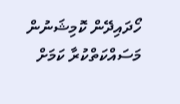ހޯދައިދޭން ކޮމިޝަނުން މަސައްކަތްކުރާ ކަމަށް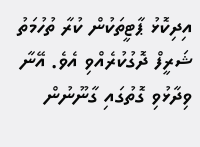އިދިކޮޅު ޕާޓީތަކުން ކުރާ ތުހުމަތު ޝަރީފް ދޮގުކުރެއްވި އެވެ. އޭނާ ވިދާޅުވި ގޮތުގައި ގާނޫނުން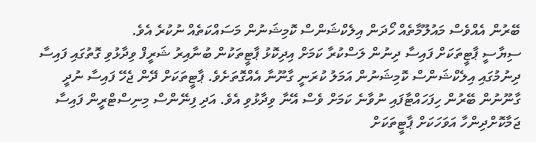ބޭރުން އެއްވެސް މައުލޫމާތެއް ހޯދަން އިލެކްޝަންސް ކޮމިޝަނުން މަސައްކަތެއް ނުކުރެ އެވެ.
ސިޔާސީ ޕާޓީތަކަށް ފައިސާ ދިނުން ލަސްކުރާ ކަމަށް އިދިކޮޅު ޕާޓީތަކުން ބުނާއިރު ޝަރީފް ވިދާޅުވި ގޮތުގައި ފައިސާ ދިނުމުގައި އިލެކްޝަންސް ކޮމިޝަނުން އަމަލު ކުރަނީ ގާނޫނާ އެއްގޮތަށެވެ. ޕާޓީތަކަށް ދޭން ޖެހޭ ފައިސާ ނުދީ ގާނޫނުން ބޭރުން ހިފަހައްޓާފައި ނުވާނެ ކަމަށް ވެސް އޭނާ ވިދާޅުވި އެވެ. އަދި ފިނޭންސް މިނިސްޓްރީން ފައިސާ ޖަމާކޮށްދިންހާ އަވަހަކަށް ޕާޓީތަކަށް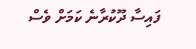ފައިސާ ދޫކުރާނެ ކަމަށް ވެސް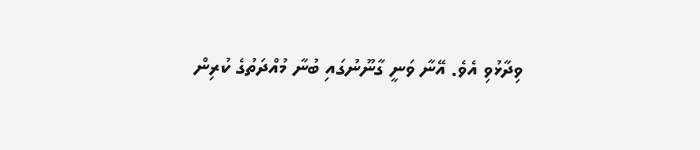ވިދާޅުވި އެވެ. އޭނާ ވަނީ ގާނޫނުގައި ބުނާ މުއްދަތުގެ ކުރިން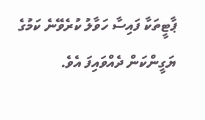ޕާޓީތަކާ ފައިސާ ހަވާލު ކުރެވޭނެ ކަމުގެ ޔަގީންކަން ދެއްވައިފަ އެވެ.